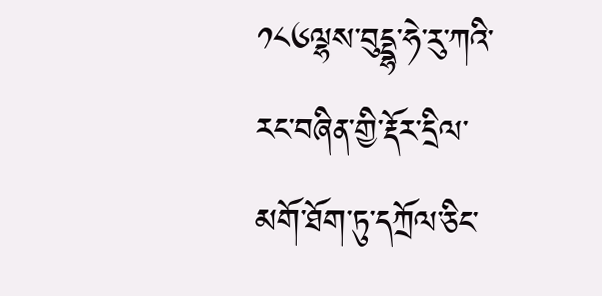༡༨༦ལྷས་བུདྡྷ་ཧེ་རུ་ཀའི་རང་བཞིན་གྱི་རྡོར་དྲིལ་མགོ་ཐོག་ཏུ་དཀྲོལ་ཅིང་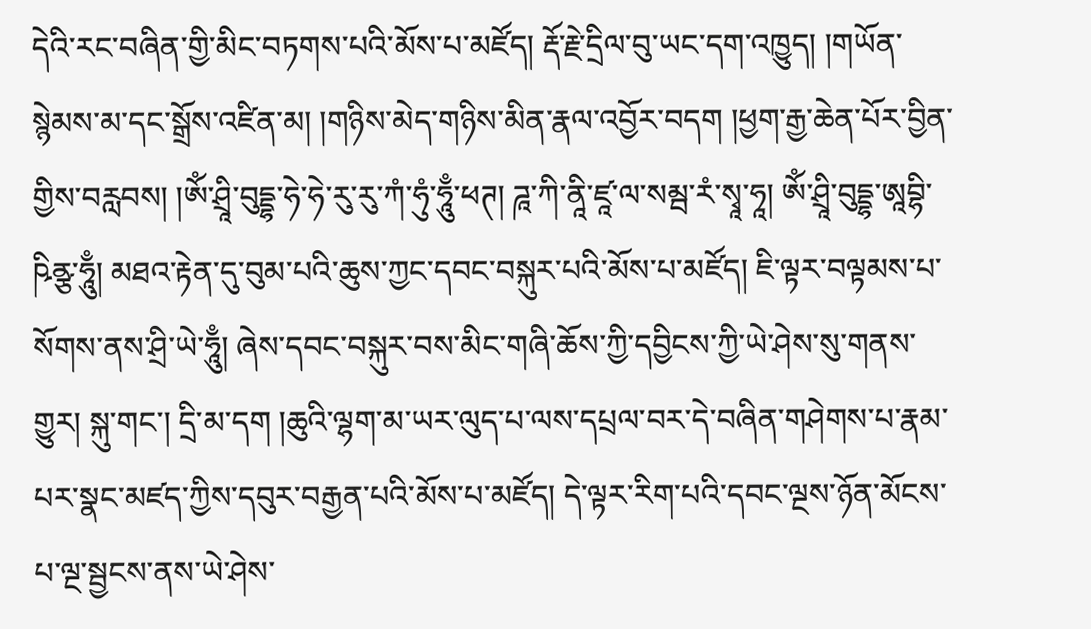དེའི་རང་བཞིན་གྱི་མིང་བཏགས་པའི་མོས་པ་མཛོད། རྡོ་རྗེ་དྲིལ་བུ་ཡང་དག་འཁྱུད། །གཡོན་སྙེམས་མ་དང་སྒྲོས་འཛིན་མ། །གཉིས་མེད་གཉིས་མིན་རྣལ་འབྱོར་བདག །ཕྱག་རྒྱ་ཆེན་པོར་བྱིན་གྱིས་བརླབས། །ༀ་ཤྲཱི་བུདྡྷ་ཧེ་ཧེ་རུ་རུ་ཀཾ་ཧུཾ་ཧཱུྃ་ཕཊ། ཌཱ་ཀི་ནཱི་ཛཱ་ལ་སམྦ་རཾ་སྭཱ་ཧཱ། ༀ་ཤྲཱི་བུདྡྷ་ཨཱབྷི་ཥིནྩ་ཧཱུྃ། མཐའ་རྟེན་དུ་བུམ་པའི་ཆུས་ཀྱང་དབང་བསྐུར་པའི་མོས་པ་མཛོད། ཇི་ལྟར་བལྟམས་པ་སོགས་ནས་ཤྲི་ཡེ་ཧཱུྃ། ཞེས་དབང་བསྐུར་བས་མིང་གཞི་ཆོས་ཀྱི་དབྱིངས་ཀྱི་ཡེ་ཤེས་སུ་གནས་གྱུར། སྐུ་གང་། དྲི་མ་དག །ཆུའི་ལྷག་མ་ཡར་ལུད་པ་ལས་དཔྲལ་བར་དེ་བཞིན་གཤེགས་པ་རྣམ་པར་སྣང་མཛད་ཀྱིས་དབུར་བརྒྱན་པའི་མོས་པ་མཛོད། དེ་ལྟར་རིག་པའི་དབང་ལྔས་ཉོན་མོངས་པ་ལྔ་སྦྱངས་ནས་ཡེ་ཤེས་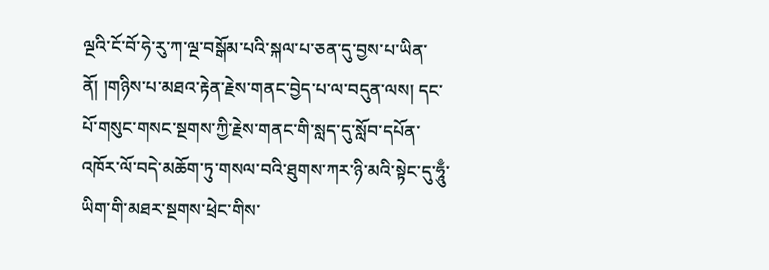ལྔའི་ངོ་བོ་ཧེ་རུ་ཀ་ལྔ་བསྒོམ་པའི་སྐལ་པ་ཅན་དུ་བྱས་པ་ཡིན་ནོ། །གཉིས་པ་མཐའ་རྟེན་རྗེས་གནང་བྱེད་པ་ལ་བདུན་ལས། དང་པོ་གསུང་གསང་སྔགས་ཀྱི་རྗེས་གནང་གི་སླད་དུ་སློབ་དཔོན་འཁོར་ལོ་བདེ་མཆོག་ཏུ་གསལ་བའི་ཐུགས་ཀར་ཉི་མའི་སྟེང་དུ་ཧཱུྃ་ཡིག་གི་མཐར་སྔགས་ཕྲེང་གིས་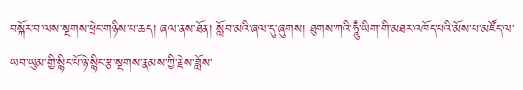བསྐོར་བ་ལས་སྔགས་ཕྲེང་གཉིས་པ་ཆད། ཞལ་ནས་ཐོན། སློབ་མའི་ཞལ་དུ་ཞུགས། ཐུགས་ཀའི་ཧཱུྃ་ཡིག་གི་མཐར་འཁོད་པའི་མོས་པ་མཛོད་ལ་ཡབ་ཡུམ་གྱི་སྙིང་པོ་ཉེ་སྙིང་རྩ་སྔགས་རྣམས་ཀྱི་རྗེས་ཟློས་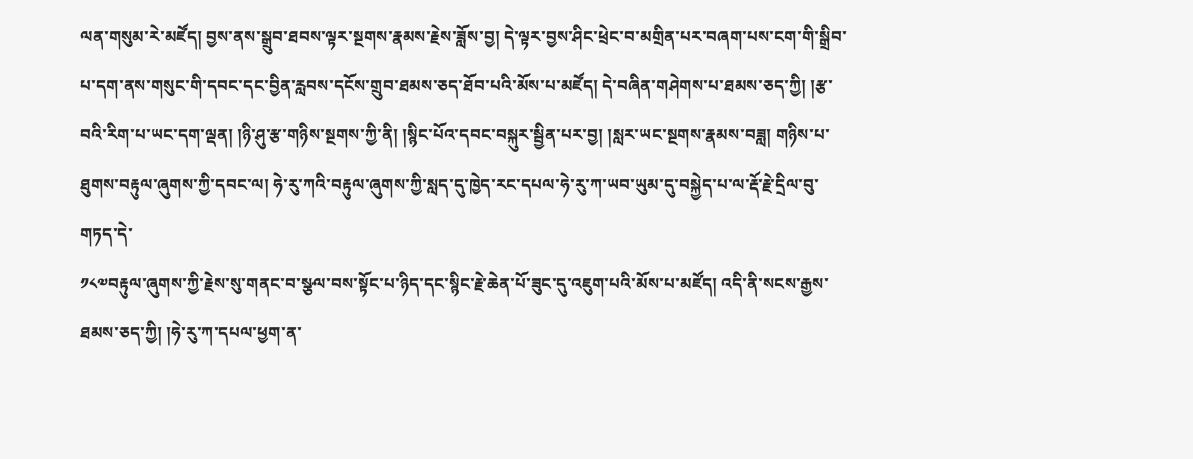ལན་གསུམ་རེ་མཛོད། བྱས་ནས་སྒྲུབ་ཐབས་ལྟར་སྔགས་རྣམས་རྗེས་ཟློས་བྱ། དེ་ལྟར་བྱས་ཤིང་ཕྲེང་བ་མགྲིན་པར་བཞག་པས་ངག་གི་སྒྲིབ་པ་དག་ནས་གསུང་གི་དབང་དང་བྱིན་རླབས་དངོས་གྲུབ་ཐམས་ཅད་ཐོབ་པའི་མོས་པ་མཛོད། དེ་བཞིན་གཤེགས་པ་ཐམས་ཅད་ཀྱི། །རྩ་བའི་རིག་པ་ཡང་དག་ལྡན། །ཉི་ཤུ་རྩ་གཉིས་སྔགས་ཀྱི་ནི། །སྙིང་པོའ་དབང་བསྐུར་སྦྱིན་པར་བྱ། །སླར་ཡང་སྔགས་རྣམས་བཟླ། གཉིས་པ་ཐུགས་བརྟུལ་ཞུགས་ཀྱི་དབང་ལ། ཧེ་རུ་ཀའི་བརྟུལ་ཞུགས་ཀྱི་སླད་དུ་ཁྱེད་རང་དཔལ་ཧེ་རུ་ཀ་ཡབ་ཡུམ་དུ་བསྐྱེད་པ་ལ་རྡོ་རྗེ་དྲིལ་བུ་གཏད་དེ་
༡༨༧བརྟུལ་ཞུགས་ཀྱི་རྗེས་སུ་གནང་བ་སྩལ་བས་སྟོང་པ་ཉིད་དང་སྙིང་རྗེ་ཆེན་པོ་ཟུང་དུ་འཇུག་པའི་མོས་པ་མཛོད། འདི་ནི་སངས་རྒྱས་ཐམས་ཅད་ཀྱི། །ཧེ་རུ་ཀ་དཔལ་ཕྱག་ན་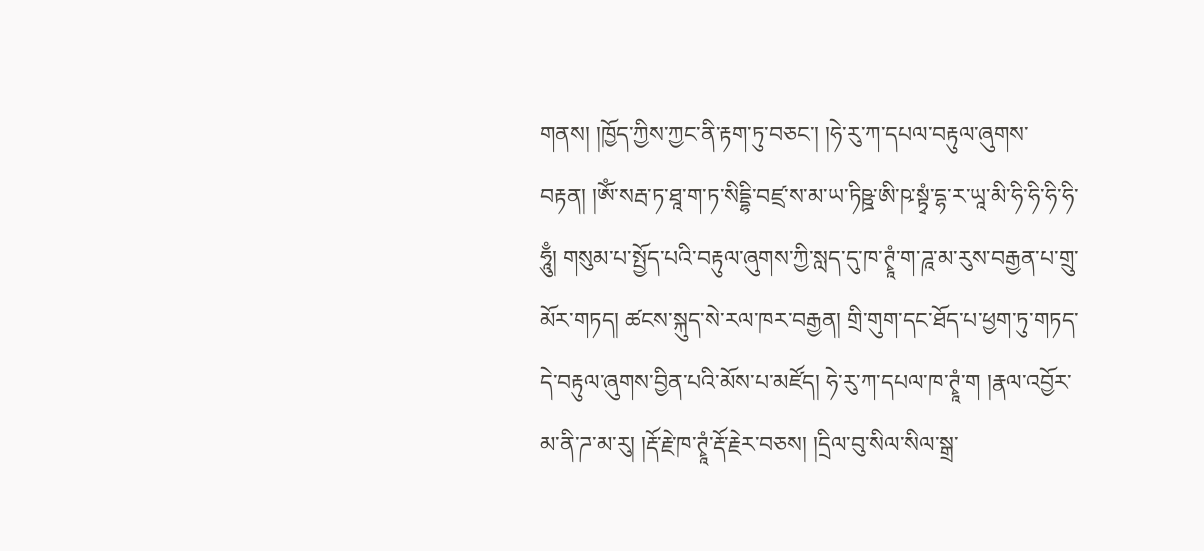གནས། །ཁྱོད་ཀྱིས་ཀྱང་ནི་རྟག་ཏུ་བཅང་། །ཧེ་རུ་ཀ་དཔལ་བརྟུལ་ཞུགས་བརྟན། །ༀ་སརྦ་ཏ་ཐཱ་ག་ཏ་སིདྡྷི་བཛྲ་ས་མ་ཡ་ཏིཥྛ་ཨི་ཥ་སྟྭཾ་དྷ་ར་ཡཱ་མི་ཧི་ཧི་ཧི་ཧི་ཧཱུྃ། གསུམ་པ་སྤྱོད་པའི་བརྟུལ་ཞུགས་ཀྱི་སླད་དུ་ཁ་ཊྭཱཾ་ག་ཌཱ་མ་རུས་བརྒྱན་པ་གྲུ་མོར་གཏད། ཚངས་སྐུད་སེ་རལ་ཁར་བརྒྱན། གྲི་གུག་དང་ཐོད་པ་ཕྱག་ཏུ་གཏད་དེ་བརྟུལ་ཞུགས་བྱིན་པའི་མོས་པ་མཛོད། ཧེ་རུ་ཀ་དཔལ་ཁ་ཊྭཱཾ་ག །རྣལ་འབྱོར་མ་ནི་ཌ་མ་རུ། །རྡོ་རྗེ་ཁ་ཊྭཱཾ་རྡོ་རྗེར་བཅས། །དྲིལ་བུ་སིལ་སིལ་སྒྲ་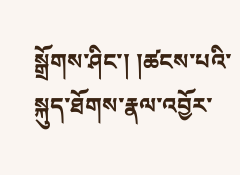སྒྲོགས་ཤིང་། །ཚངས་པའི་སྐུད་ཐོགས་རྣལ་འབྱོར་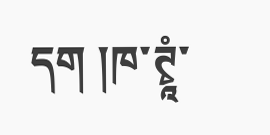དག །ཁ་ཊྭཱཾ་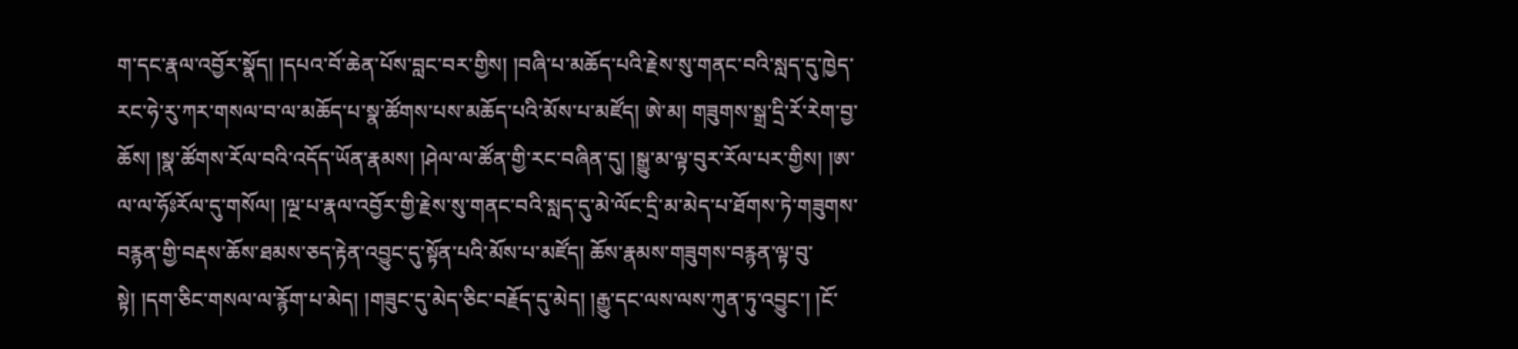ག་དང་རྣལ་འབྱོར་སྣོད། །དཔའ་བོ་ཆེན་པོས་བླང་བར་གྱིས། །བཞི་པ་མཆོད་པའི་རྗེས་སུ་གནང་བའི་སླད་དུ་ཁྱེད་རང་ཧེ་རུ་ཀར་གསལ་བ་ལ་མཆོད་པ་སྣ་ཚོགས་པས་མཆོད་པའི་མོས་པ་མཛོད། ཨེ་མ། གཟུགས་སྒྲ་དྲི་རོ་རེག་བྱ་ཆོས། །སྣ་ཚོགས་རོལ་བའི་འདོད་ཡོན་རྣམས། །ཤེལ་ལ་ཚོན་གྱི་རང་བཞིན་དུ། །སྒྱུ་མ་ལྟ་བུར་རོལ་པར་གྱིས། །ཨ་ལ་ལ་ཧོཿརོལ་དུ་གསོལ། །ལྔ་པ་རྣལ་འབྱོར་གྱི་རྗེས་སུ་གནང་བའི་སླད་དུ་མེ་ལོང་དྲི་མ་མེད་པ་ཐོགས་ཏེ་གཟུགས་བརྙན་གྱི་བརྡས་ཆོས་ཐམས་ཅད་རྟེན་འབྱུང་དུ་སྟོན་པའི་མོས་པ་མཛོད། ཆོས་རྣམས་གཟུགས་བརྙན་ལྟ་བུ་སྟེ། །དག་ཅིང་གསལ་ལ་རྙོག་པ་མེད། །གཟུང་དུ་མེད་ཅིང་བརྗོད་དུ་མེད། །རྒྱུ་དང་ལས་ལས་ཀུན་ཏུ་འབྱུང་། །ངོ་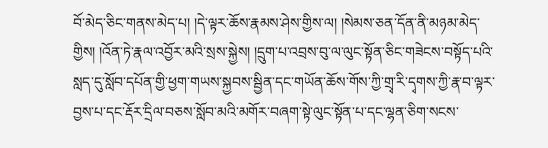བོ་མེད་ཅིང་གནས་མེད་པ། །དེ་ལྟར་ཆོས་རྣམས་ཤེས་གྱིས་ལ། །སེམས་ཅན་དོན་ནི་མཉམ་མེད་གྱིས། །འོན་ཏེ་རྣལ་འབྱོར་མའི་སྲས་སྐྱེས། །དྲུག་པ་འབྲས་བུ་ལ་ལུང་སྟོན་ཅིང་གཟེངས་བསྟོད་པའི་སླད་དུ་སློབ་དཔོན་གྱི་ཕྱག་གཡས་སྐྱབས་སྦྱིན་དང་གཡོན་ཆོས་གོས་ཀྱི་གྲྭ་རི་དྭགས་ཀྱི་རྣ་བ་ལྟར་བྱས་པ་དང་རྡོར་དྲིལ་བཅས་སློབ་མའི་མགོར་བཞག་སྟེ་ལུང་སྟོན་པ་དང་ལྷན་ཅིག་སངས་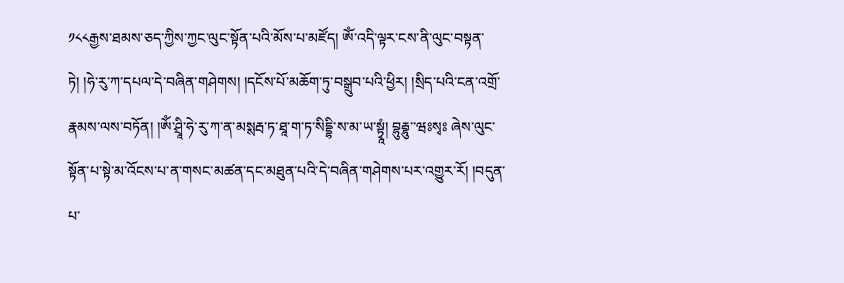༡༨༨རྒྱས་ཐམས་ཅད་ཀྱིས་ཀྱང་ལུང་སྟོན་པའི་མོས་པ་མཛོད། ༀ་འདི་ལྟར་ངས་ནི་ལུང་བསྟན་ཏེ། །ཧེ་རུ་ཀ་དཔལ་དེ་བཞིན་གཤེགས། །དངོས་པོ་མཆོག་ཏུ་བསྒྲུབ་པའི་ཕྱིར། །སྲིད་པའི་ངན་འགྲོ་རྣམས་ལས་བཏོན། །ༀ་ཤྲཱི་ཧེ་རུ་ཀ་ན་མསྶརྦ་ཏ་ཐཱ་ག་ཏ་སིདྡྷི་ས་མ་ཡ་སྟྭཱཾ། བྷུརྦྷུ་་ཝཿསྭཿ ཞེས་ལུང་སྟོན་པ་སྟེ་མ་འོངས་པ་ན་གསང་མཚན་དང་མཐུན་པའི་དེ་བཞིན་གཤེགས་པར་འགྱུར་རོ། །བདུན་པ་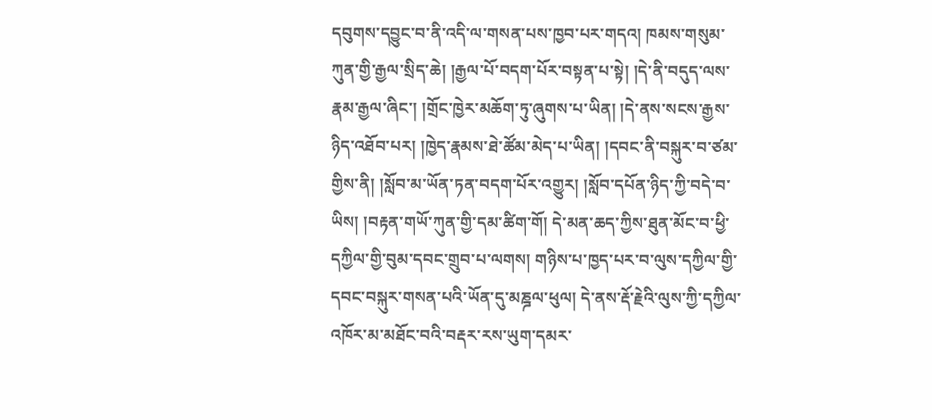དབུགས་དབྱུང་བ་ནི་འདི་ལ་གསན་པས་ཁྱབ་པར་གདའ། ཁམས་གསུམ་ཀུན་གྱི་རྒྱལ་སྲིད་ཆེ། །རྒྱལ་པོ་བདག་པོར་བསྟན་པ་སྟེ། །དེ་ནི་བདུད་ལས་རྣམ་རྒྱལ་ཞིང་། །གྲོང་ཁྱེར་མཆོག་ཏུ་ཞུགས་པ་ཡིན། །དེ་ནས་སངས་རྒྱས་ཉིད་འཐོབ་པར། །ཁྱེད་རྣམས་ཐེ་ཚོམ་མེད་པ་ཡིན། །དབང་ནི་བསྐུར་བ་ཙམ་གྱིས་ནི། །སློབ་མ་ཡོན་ཏན་བདག་པོར་འགྱུར། །སློབ་དཔོན་ཉིད་ཀྱི་བདེ་བ་ཡིས། །བརྟན་གཡོ་ཀུན་གྱི་དམ་ཚིག་གོ། དེ་མན་ཆད་ཀྱིས་ཐུན་མོང་བ་ཕྱི་དཀྱིལ་གྱི་བུམ་དབང་གྲུབ་པ་ལགས། གཉིས་པ་ཁྱད་པར་བ་ལུས་དཀྱིལ་གྱི་དབང་བསྐུར་གསན་པའི་ཡོན་དུ་མཎྜལ་ཕུལ། དེ་ནས་རྡོ་རྗེའི་ལུས་ཀྱི་དཀྱིལ་འཁོར་མ་མཐོང་བའི་བརྡར་རས་ཡུག་དམར་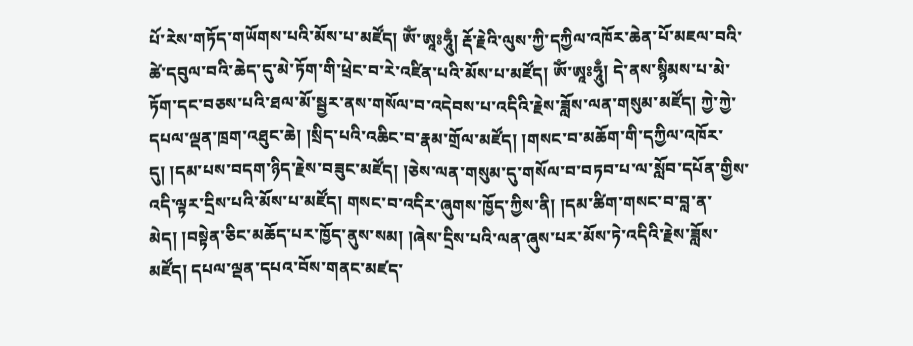པོ་རེས་གཏོད་གཡོགས་པའི་མོས་པ་མཛོད། ༀ་ཨཱཿཧཱུྃ། རྡོ་རྗེའི་ལུས་ཀྱི་དཀྱིལ་འཁོར་ཆེན་པོ་མཇལ་བའི་ཚེ་དབུལ་བའི་ཆེད་དུ་མེ་ཏོག་གི་ཕྲེང་བ་རེ་འཛིན་པའི་མོས་པ་མཛོད། ༀ་ཨཱཿཧཱུྃ། དེ་ནས་སྙིམས་པ་མེ་ཏོག་དང་བཅས་པའི་ཐལ་མོ་སྦྱར་ནས་གསོལ་བ་འདེབས་པ་འདིའི་རྗེས་ཟློས་ལན་གསུམ་མཛོད། ཀྱེ་ཀྱེ་དཔལ་ལྡན་ཁྲག་འཐུང་ཆེ། །སྲིད་པའི་འཆིང་བ་རྣམ་གྲོལ་མཛོད། །གསང་བ་མཆོག་གི་དཀྱིལ་འཁོར་དུ། །དམ་པས་བདག་ཉིད་རྗེས་བཟུང་མཛོད། །ཅེས་ལན་གསུམ་དུ་གསོལ་བ་བཏབ་པ་ལ་སློབ་དཔོན་གྱིས་འདི་ལྟར་དྲིས་པའི་མོས་པ་མཛོད། གསང་བ་འདིར་ཞུགས་ཁྱོད་ཀྱིས་ནི། །དམ་ཚིག་གསང་བ་བླ་ན་མེད། །བསྟེན་ཅིང་མཆོད་པར་ཁྱོད་ནུས་སམ། །ཞེས་དྲིས་པའི་ལན་ཞུས་པར་མོས་ཏེ་འདིའི་རྗེས་ཟློས་མཛོད། དཔལ་ལྡན་དཔའ་བོས་གནང་མཛད་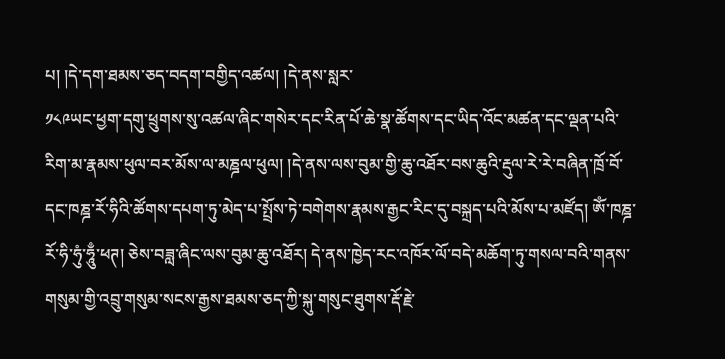པ། །དེ་དག་ཐམས་ཅད་བདག་བགྱིད་འཚལ། །དེ་ནས་སླར་
༡༨༩ཡང་ཕྱག་དགུ་ཕྲུགས་སུ་འཚལ་ཞིང་གསེར་དང་རིན་པོ་ཆེ་སྣ་ཚོགས་དང་ཡིད་འོང་མཚན་དང་ལྡན་པའི་རིག་མ་རྣམས་ཕུལ་བར་མོས་ལ་མཎྜལ་ཕུལ། །དེ་ནས་ལས་བུམ་གྱི་ཆུ་འཐོར་བས་ཆུའི་རྡུལ་རེ་རེ་བཞིན་ཁྲོ་བོ་དང་ཁཎྜ་རོ་ཧིའི་ཚོགས་དཔག་ཏུ་མེད་པ་སྤྲོས་ཏེ་བགེགས་རྣམས་རྒྱང་རིང་དུ་བསྐྲད་པའི་མོས་པ་མཛོད། ༀ་ཁཎྜ་རོ་ཧི་ཧུཾ་ཧཱུྃ་ཕཊ། ཅེས་བཟླ་ཞིང་ལས་བུམ་ཆུ་འཐོར། དེ་ནས་ཁྱེད་རང་འཁོར་ལོ་བདེ་མཆོག་ཏུ་གསལ་བའི་གནས་གསུམ་གྱི་འབྲུ་གསུམ་སངས་རྒྱས་ཐམས་ཅད་ཀྱི་སྐུ་གསུང་ཐུགས་རྡོ་རྗེ་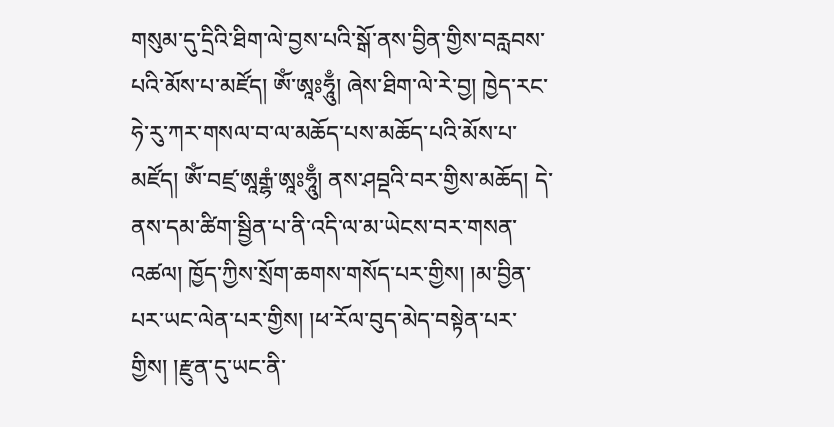གསུམ་དུ་དྲིའི་ཐིག་ལེ་བྱས་པའི་སྒོ་ནས་བྱིན་གྱིས་བརླབས་པའི་མོས་པ་མཛོད། ༀ་ཨཱཿཧཱུྃ། ཞེས་ཐིག་ལེ་རེ་བྱ། ཁྱེད་རང་ཧེ་རུ་ཀར་གསལ་བ་ལ་མཆོད་པས་མཆོད་པའི་མོས་པ་མཛོད། ༀ་བཛྲ་ཨཱརྒྷཾ་ཨཱཿཧཱུྃ། ནས་ཤབྡའི་བར་གྱིས་མཆོད། དེ་ནས་དམ་ཚིག་སྦྱིན་པ་ནི་འདི་ལ་མ་ཡེངས་བར་གསན་འཚལ། ཁྱོད་ཀྱིས་སྲོག་ཆགས་གསོད་པར་གྱིས། །མ་བྱིན་པར་ཡང་ལེན་པར་གྱིས། །ཕ་རོལ་བུད་མེད་བསྟེན་པར་གྱིས། །རྫུན་དུ་ཡང་ནི་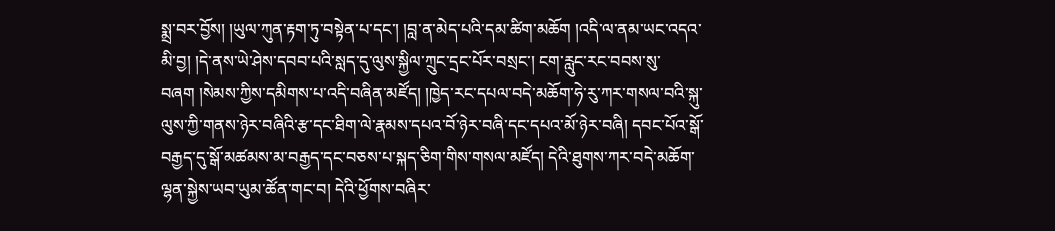སྨྲ་བར་བྱོས། །ཡུལ་ཀུན་རྟག་ཏུ་བསྟེན་པ་དང་། །བླ་ན་མེད་པའི་དམ་ཚིག་མཆོག །འདི་ལ་ནམ་ཡང་འདའ་མི་བྱ། །དེ་ནས་ཡེ་ཤེས་དབབ་པའི་སླད་དུ་ལུས་སྐྱིལ་ཀྲུང་དྲང་པོར་བསྲང་། ངག་རླུང་རང་བབས་སུ་བཞག །སེམས་ཀྱིས་དམིགས་པ་འདི་བཞིན་མཛོད། །ཁྱེད་རང་དཔལ་བདེ་མཆོག་ཧེ་རུ་ཀར་གསལ་བའི་སྐུ་ལུས་ཀྱི་གནས་ཉེར་བཞིའི་རྩ་དང་ཐིག་ལེ་རྣམས་དཔའ་བོ་ཉེར་བཞི་དང་དཔའ་མོ་ཉེར་བཞི། དབང་པོའ་སྒོ་བརྒྱད་དུ་སྒོ་མཚམས་མ་བརྒྱད་དང་བཅས་པ་སྐད་ཅིག་གིས་གསལ་མཛོད། དེའི་ཐུགས་ཀར་བདེ་མཆོག་ལྷན་སྐྱེས་ཡབ་ཡུམ་ཚོན་གང་བ། དེའི་ཕྱོགས་བཞིར་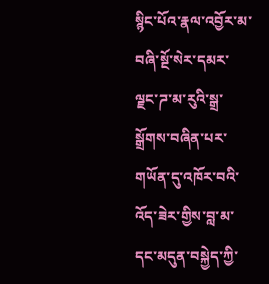སྙིང་པོའ་རྣལ་འབྱོར་མ་བཞི་སྔོ་སེར་དམར་ལྗང་ཌ་མ་རུའི་སྒྲ་སྒྲོགས་བཞིན་པར་གཡོན་དུ་འཁོར་བའི་འོད་ཟེར་གྱིས་བླ་མ་དང་མདུན་བསྐྱེད་ཀྱི་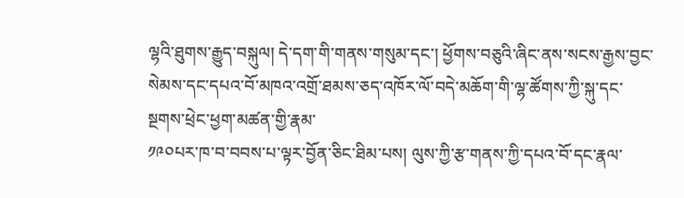ལྷའི་ཐུགས་རྒྱུད་བསྐུལ། དེ་དག་གི་གནས་གསུམ་དང་། ཕྱོགས་བཅུའི་ཞིང་ནས་སངས་རྒྱས་བྱང་སེམས་དང་དཔའ་བོ་མཁའ་འགྲོ་ཐམས་ཅད་འཁོར་ལོ་བདེ་མཆོག་གི་ལྷ་ཚོགས་ཀྱི་སྐུ་དང་སྔགས་ཕྲེང་ཕྱག་མཚན་གྱི་རྣམ་
༡༩༠པར་ཁ་བ་བབས་པ་ལྟར་བྱོན་ཅིང་ཐིམ་པས། ལུས་ཀྱི་རྩ་གནས་ཀྱི་དཔའ་བོ་དང་རྣལ་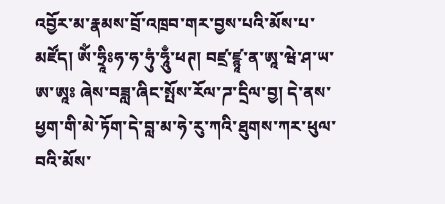འབྱོར་མ་རྣམས་བྲོ་འཁྲབ་གར་བྱས་པའི་མོས་པ་མཛོད། ༀ་ཧྲཱིཿཧ་ཧ་ཧུཾ་ཧཱུྃ་ཕཊ། བཛྲ་ཛྙཱ་ན་ཨཱ་ཝེ་ཤ་ཡ་ཨ་ཨཱཿ ཞེས་བཟླ་ཞིང་སྤོས་རོལ་ཌ་དྲིལ་བྱ། དེ་ནས་ཕྱག་གི་མེ་ཏོག་དེ་བླ་མ་ཧེ་རུ་ཀའི་ཐུགས་ཀར་ཕུལ་བའི་མོས་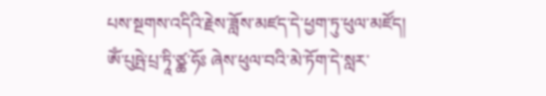པས་སྔགས་འདིའི་རྗེས་ཟློས་མཛད་དེ་ཕྱག་ཏུ་ཕུལ་མཛོད། ༀ་པུཥྤེ་པྲ་ཏཱི་ཙྪ་ཧོཿ ཞེས་ཕུལ་བའི་མེ་ཏོག་དེ་སླར་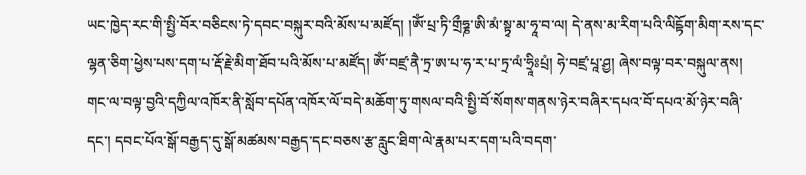ཡང་ཁྱེད་རང་གི་སྤྱི་བོར་བཅིངས་ཏེ་དབང་བསྐུར་བའི་མོས་པ་མཛོད། །ༀ་པྲ་ཏི་གྲྀཧྞ་ཨི་མཾ་སྟྭ་མ་ཧཱ་བ་ལ། དེ་ནས་མ་རིག་པའི་ལིངྟོག་མིག་རས་དང་ལྷན་ཅིག་ཕྱེས་པས་དག་པ་རྡོ་རྗེ་མིག་ཐོབ་པའི་མོས་པ་མཛོད། ༀ་བཛྲ་ནཻ་ཏྲ་ཨ་པ་ཧ་ར་པ་ཏྲ་ལཾ་ཧྲཱིཿཔྲཾ། ཧེ་བཛྲ་པཱ་ཤྱ། ཞེས་བལྟ་བར་བསྐུལ་ནས། གང་ལ་བལྟ་བྱའི་དཀྱིལ་འཁོར་ནི་སློབ་དཔོན་འཁོར་ལོ་བདེ་མཆོག་ཏུ་གསལ་བའི་སྤྱི་བོ་སོགས་གནས་ཉེར་བཞིར་དཔའ་བོ་དཔའ་མོ་ཉེར་བཞི་དང་། དབང་པོའ་སྒོ་བརྒྱད་དུ་སྒོ་མཚམས་བརྒྱད་དང་བཅས་རྩ་རླུང་ཐིག་ལེ་རྣམ་པར་དག་པའི་བདག་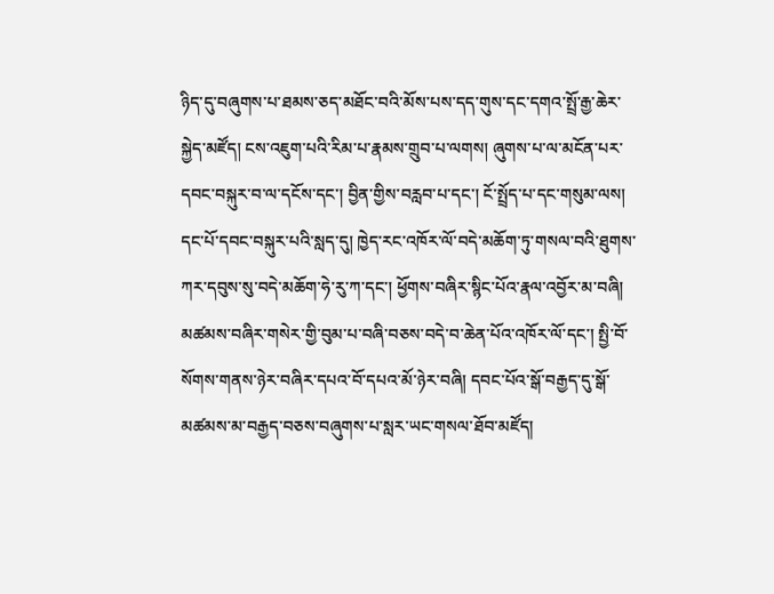ཉིད་དུ་བཞུགས་པ་ཐམས་ཅད་མཐོང་བའི་མོས་པས་དད་གུས་དང་དགའ་སྤྲོ་རྒྱ་ཆེར་སྐྱེད་མཛོད། ངས་འཇུག་པའི་རིམ་པ་རྣམས་གྲུབ་པ་ལགས། ཞུགས་པ་ལ་མངོན་པར་དབང་བསྐུར་བ་ལ་དངོས་དང་། བྱིན་གྱིས་བརླབ་པ་དང་། ངོ་སྤྲོད་པ་དང་གསུམ་ལས། དང་པོ་དབང་བསྐུར་པའི་སླད་དུ། ཁྱེད་རང་འཁོར་ལོ་བདེ་མཆོག་ཏུ་གསལ་བའི་ཐུགས་ཀར་དབུས་སུ་བདེ་མཆོག་ཧེ་རུ་ཀ་དང་། ཕྱོགས་བཞིར་སྙིང་པོའ་རྣལ་འབྱོར་མ་བཞི། མཚམས་བཞིར་གསེར་གྱི་བུམ་པ་བཞི་བཅས་བདེ་བ་ཆེན་པོའ་འཁོར་ལོ་དང་། སྤྱི་བོ་སོགས་གནས་ཉེར་བཞིར་དཔའ་བོ་དཔའ་མོ་ཉེར་བཞི། དབང་པོའ་སྒོ་བརྒྱད་དུ་སྒོ་མཚམས་མ་བརྒྱད་བཅས་བཞུགས་པ་སླར་ཡང་གསལ་ཐོབ་མཛོད།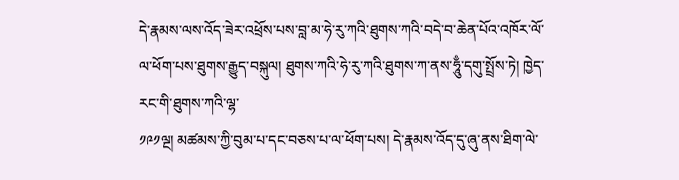དེ་རྣམས་ལས་འོད་ཟེར་འཕྲོས་པས་བླ་མ་ཧེ་རུ་ཀའི་ཐུགས་ཀའི་བདེ་བ་ཆེན་པོའ་འཁོར་ལོ་ལ་ཕོག་པས་ཐུགས་རྒྱུད་བསྐུལ། ཐུགས་ཀའི་ཧེ་རུ་ཀའི་ཐུགས་ཀ་ནས་ཧཱུྃ་དགུ་སྤྲོས་ཏེ། ཁྱེད་རང་གི་ཐུགས་ཀའི་ལྷ་
༡༩༡ལྔ། མཚམས་ཀྱི་བུམ་པ་དང་བཅས་པ་ལ་ཕོག་པས། དེ་རྣམས་འོད་དུ་ཞུ་ནས་ཐིག་ལེ་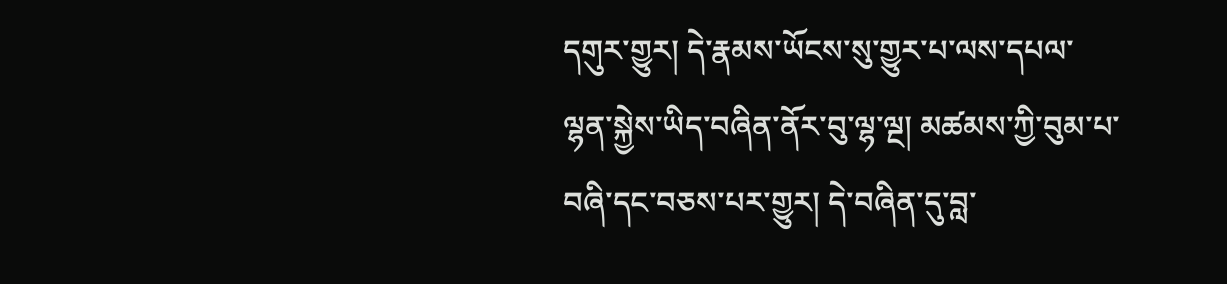དགུར་གྱུར། དེ་རྣམས་ཡོངས་སུ་གྱུར་པ་ལས་དཔལ་ལྷན་སྐྱེས་ཡིད་བཞིན་ནོར་བུ་ལྷ་ལྔ། མཚམས་ཀྱི་བུམ་པ་བཞི་དང་བཅས་པར་གྱུར། དེ་བཞིན་དུ་བླ་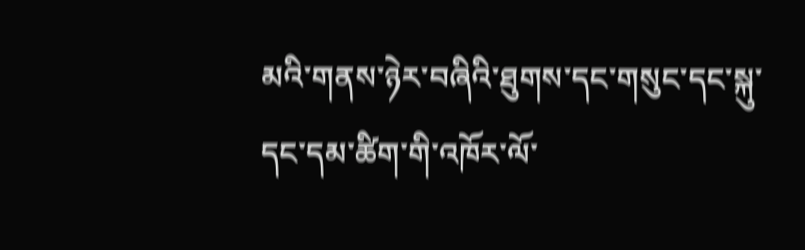མའི་གནས་ཉེར་བཞིའི་ཐུགས་དང་གསུང་དང་སྐུ་དང་དམ་ཚིག་གི་འཁོར་ལོ་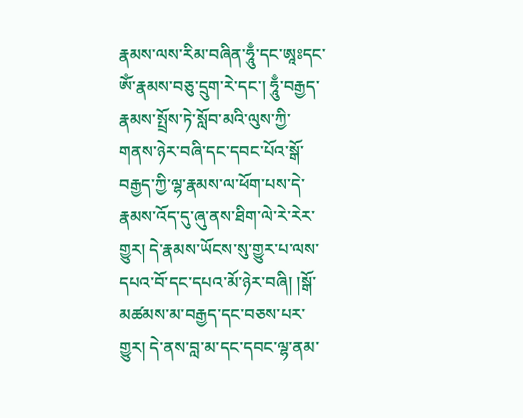རྣམས་ལས་རིམ་བཞིན་ཧཱུྃ་དང་ཨཱཿདང་ༀ་རྣམས་བཅུ་དྲུག་རེ་དང་། ཧཱུྃ་བརྒྱད་རྣམས་སྤྲོས་ཏེ་སློབ་མའི་ལུས་ཀྱི་གནས་ཉེར་བཞི་དང་དབང་པོའ་སྒོ་བརྒྱད་ཀྱི་ལྷ་རྣམས་ལ་ཕོག་པས་དེ་རྣམས་འོད་དུ་ཞུ་ནས་ཐིག་ལེ་རེ་རེར་གྱུར། དེ་རྣམས་ཡོངས་སུ་གྱུར་པ་ལས་དཔའ་བོ་དང་དཔའ་མོ་ཉེར་བཞི། །སྒོ་མཚམས་མ་བརྒྱད་དང་བཅས་པར་གྱུར། དེ་ནས་བླ་མ་དང་དབང་ལྷ་ནམ་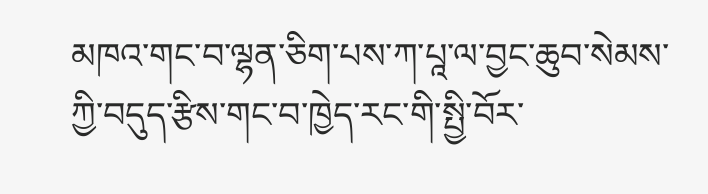མཁའ་གང་བ་ལྷན་ཅིག་པས་ཀ་པཱ་ལ་བྱང་ཆུབ་སེམས་ཀྱི་བདུད་རྩིས་གང་བ་ཁྱེད་རང་གི་སྤྱི་བོར་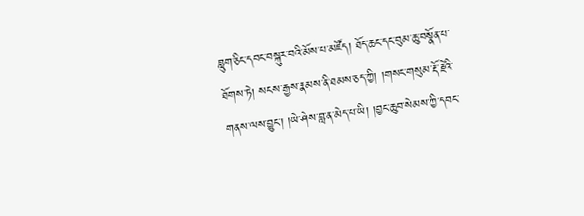བླུག་ཅིང་དབང་བསྐུར་བའི་མོས་པ་མཛོད། ཐོད་ཆང་དང་བུམ་ཆུ་བསྣོན་པ་ཐོགས་ཏེ། སངས་རྒྱས་རྣམས་ནི་ཐམས་ཅད་ཀྱི། །གསང་གསུམ་རྡོ་རྗེའི་གནས་ལས་བྱུང་། །ཡེ་ཤེས་བླ་ན་མེད་པ་ཡི། །བྱང་ཆུབ་སེམས་ཀྱི་དབང་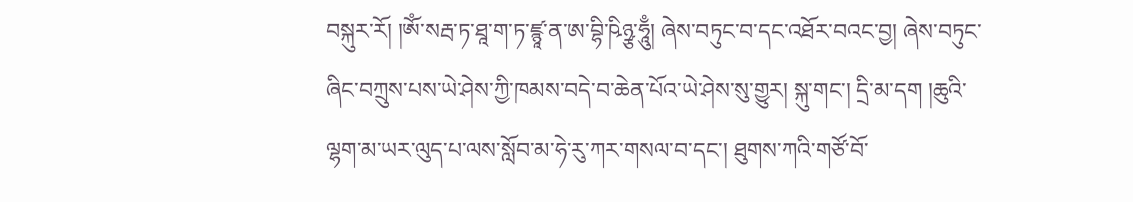བསྐུར་རོ། །ༀ་སརྦ་ཏ་ཐཱ་ག་ཏ་ཛྙཱ་ན་ཨ་བྷི་ཥིཉྩ་ཧཱུྃ། ཞེས་བཏུང་བ་དང་འཐོར་བའང་བྱ། ཞེས་བཏུང་ཞིང་བཀྲུས་པས་ཡེ་ཤེས་ཀྱི་ཁམས་བདེ་བ་ཆེན་པོའ་ཡེ་ཤེས་སུ་གྱུར། སྐུ་གང་། དྲི་མ་དག །ཆུའི་ལྷག་མ་ཡར་ལུད་པ་ལས་སློབ་མ་ཧེ་རུ་ཀར་གསལ་བ་དང་། ཐུགས་ཀའི་གཙོ་བོ་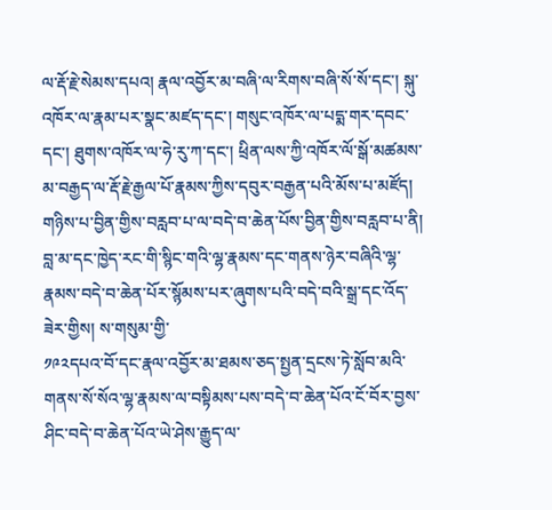ལ་རྡོ་རྗེ་སེམས་དཔའ། རྣལ་འབྱོར་མ་བཞི་ལ་རིགས་བཞི་སོ་སོ་དང་། སྐུ་འཁོར་ལ་རྣམ་པར་སྣང་མཛད་དང་། གསུང་འཁོར་ལ་པདྨ་གར་དབང་དང་། ཐུགས་འཁོར་ལ་ཧེ་རུ་ཀ་དང་། ཕྲིན་ལས་ཀྱི་འཁོར་ལོ་སྒོ་མཚམས་མ་བརྒྱད་ལ་རྡོ་རྗེ་རྒྱལ་པོ་རྣམས་ཀྱིས་དབུར་བརྒྱན་པའི་མོས་པ་མཛོད། གཉིས་པ་བྱིན་གྱིས་བརླབ་པ་ལ་བདེ་བ་ཆེན་པོས་བྱིན་གྱིས་བརླབ་པ་ནི། བླ་མ་དང་ཁྱེད་རང་གི་སྙིང་གའི་ལྷ་རྣམས་དང་གནས་ཉེར་བཞིའི་ལྷ་རྣམས་བདེ་བ་ཆེན་པོར་སྙོམས་པར་ཞུགས་པའི་བདེ་བའི་སྒྲ་དང་འོད་ཟེར་གྱིས། ས་གསུམ་གྱི་
༡༩༢དཔའ་བོ་དང་རྣལ་འབྱོར་མ་ཐམས་ཅད་སྤྱན་དྲངས་ཏེ་སློབ་མའི་གནས་སོ་སོའ་ལྷ་རྣམས་ལ་བསྟིམས་པས་བདེ་བ་ཆེན་པོའ་ངོ་བོར་བྱས་ཤིང་བདེ་བ་ཆེན་པོའ་ཡེ་ཤེས་རྒྱུད་ལ་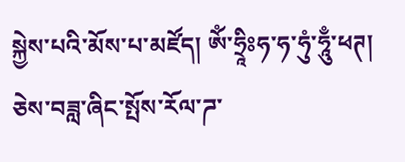སྐྱེས་པའི་མོས་པ་མཛོད། ༀ་ཧྲཱིཿཧ་ཧ་ཧུཾ་ཧཱུྃ་ཕཊ། ཅེས་བཟླ་ཞིང་སྤོས་རོལ་ཌ་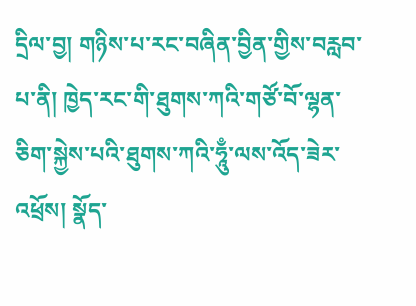དྲིལ་བྱ། གཉིས་པ་རང་བཞིན་བྱིན་གྱིས་བརླབ་པ་ནི། ཁྱེད་རང་གི་ཐུགས་ཀའི་གཙོ་བོ་ལྷན་ཅིག་སྐྱེས་པའི་ཐུགས་ཀའི་ཧཱུྃ་ལས་འོད་ཟེར་འཕྲོས། སྣོད་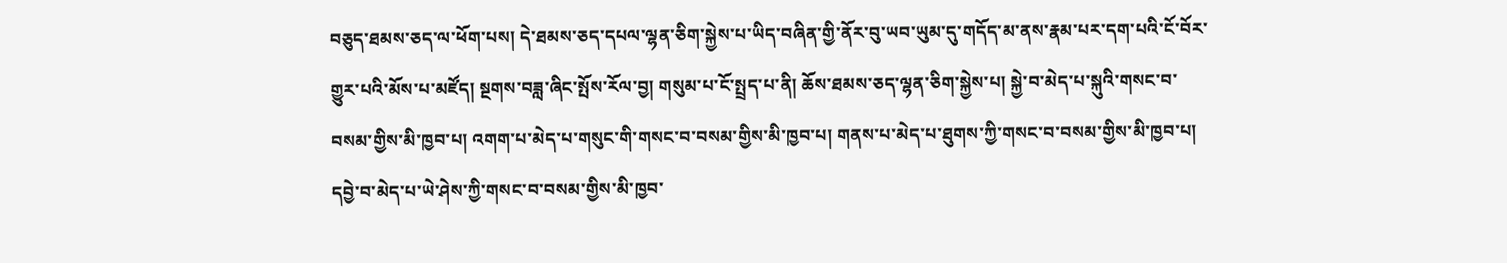བཅུད་ཐམས་ཅད་ལ་ཕོག་པས། དེ་ཐམས་ཅད་དཔལ་ལྷན་ཅིག་སྐྱེས་པ་ཡིད་བཞིན་གྱི་ནོར་བུ་ཡབ་ཡུམ་དུ་གདོད་མ་ནས་རྣམ་པར་དག་པའི་ངོ་བོར་གྱུར་པའི་མོས་པ་མཛོད། སྔགས་བཟླ་ཞིང་སྤོས་རོལ་བྱ། གསུམ་པ་ངོ་སྤྲད་པ་ནི། ཆོས་ཐམས་ཅད་ལྷན་ཅིག་སྐྱེས་པ། སྐྱེ་བ་མེད་པ་སྐུའི་གསང་བ་བསམ་གྱིས་མི་ཁྱབ་པ། འགག་པ་མེད་པ་གསུང་གི་གསང་བ་བསམ་གྱིས་མི་ཁྱབ་པ། གནས་པ་མེད་པ་ཐུགས་ཀྱི་གསང་བ་བསམ་གྱིས་མི་ཁྱབ་པ། དབྱེ་བ་མེད་པ་ཡེ་ཤེས་ཀྱི་གསང་བ་བསམ་གྱིས་མི་ཁྱབ་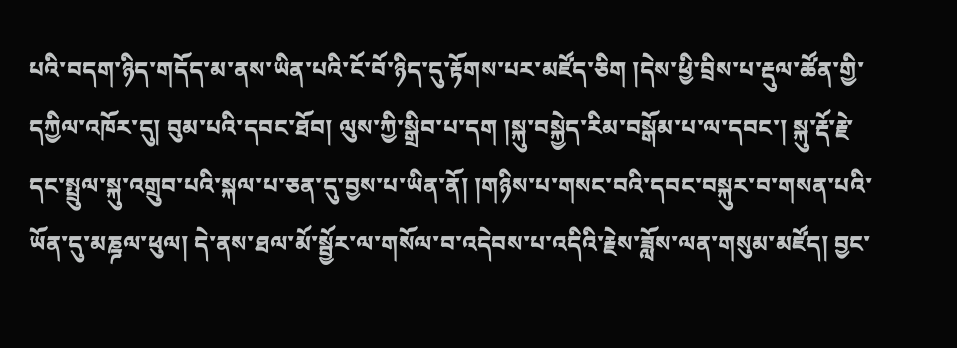པའི་བདག་ཉིད་གདོད་མ་ནས་ཡིན་པའི་ངོ་བོ་ཉིད་དུ་རྟོགས་པར་མཛོད་ཅིག །དེས་ཕྱི་བྲིས་པ་རྡུལ་ཚོན་གྱི་དཀྱིལ་འཁོར་དུ། བུམ་པའི་དབང་ཐོབ། ལུས་ཀྱི་སྒྲིབ་པ་དག །སྐུ་བསྐྱེད་རིམ་བསྒོམ་པ་ལ་དབང་། སྐུ་རྡོ་རྗེ་དང་སྤྲུལ་སྐུ་འགྲུབ་པའི་སྐལ་པ་ཅན་དུ་བྱས་པ་ཡིན་ནོ། །གཉིས་པ་གསང་བའི་དབང་བསྐུར་བ་གསན་པའི་ཡོན་དུ་མཎྜལ་ཕུལ། དེ་ནས་ཐལ་མོ་སྦྱོར་ལ་གསོལ་བ་འདེབས་པ་འདིའི་རྗེས་ཟློས་ལན་གསུམ་མཛོད། བྱང་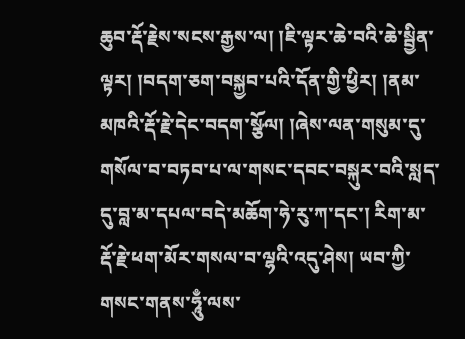ཆུབ་རྡོ་རྗེས་སངས་རྒྱས་ལ། །ཇི་ལྟར་ཆེ་བའི་ཆེ་སྦྱིན་ལྟར། །བདག་ཅག་བསྐྱབ་པའི་དོན་གྱི་ཕྱིར། །ནམ་མཁའི་རྡོ་རྗེ་དེང་བདག་སྩོལ། །ཞེས་ལན་གསུམ་དུ་གསོལ་བ་བཏབ་པ་ལ་གསང་དབང་བསྐུར་བའི་སླད་དུ་བླ་མ་དཔལ་བདེ་མཆོག་ཧེ་རུ་ཀ་དང་། རིག་མ་རྡོ་རྗེ་ཕག་མོར་གསལ་བ་ལྷའི་འདུ་ཤེས། ཡབ་ཀྱི་གསང་གནས་ཧཱུྃ་ལས་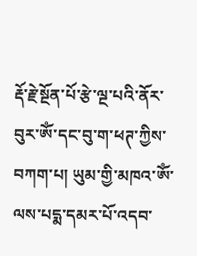རྡོ་རྗེ་སྔོན་པོ་རྩེ་ལྔ་པའི་ནོར་བུར་ༀ་དང་བུ་ག་ཕཊ་ཀྱིས་བཀག་པ། ཡུམ་གྱི་མཁའ་ༀ་ལས་པདྨ་དམར་པོ་འདབ་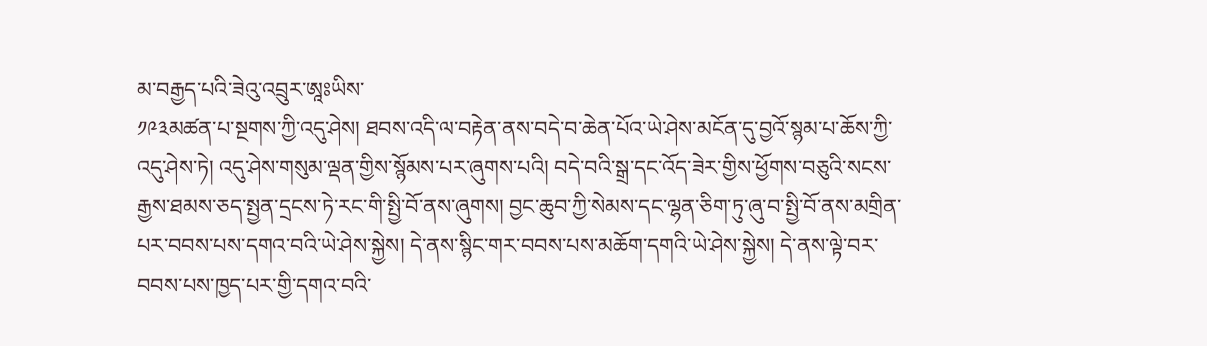མ་བརྒྱད་པའི་ཟེའུ་འབྲུར་ཨཱཿཡིས་
༡༩༣མཚན་པ་སྔགས་ཀྱི་འདུ་ཤེས། ཐབས་འདི་ལ་བརྟེན་ནས་བདེ་བ་ཆེན་པོའ་ཡེ་ཤེས་མངོན་དུ་བྱའོ་སྙམ་པ་ཆོས་ཀྱི་འདུ་ཤེས་ཏེ། འདུ་ཤེས་གསུམ་ལྡན་གྱིས་སྙོམས་པར་ཞུགས་པའི། བདེ་བའི་སྒྲ་དང་འོད་ཟེར་གྱིས་ཕྱོགས་བཅུའི་སངས་རྒྱས་ཐམས་ཅད་སྤྱན་དྲངས་ཏེ་རང་གི་སྤྱི་བོ་ནས་ཞུགས། བྱང་ཆུབ་ཀྱི་སེམས་དང་ལྷན་ཅིག་ཏུ་ཞུ་བ་སྤྱི་བོ་ནས་མགྲིན་པར་བབས་པས་དགའ་བའི་ཡེ་ཤེས་སྐྱེས། དེ་ནས་སྙིང་གར་བབས་པས་མཆོག་དགའི་ཡེ་ཤེས་སྐྱེས། དེ་ནས་ལྟེ་བར་བབས་པས་ཁྱད་པར་གྱི་དགའ་བའི་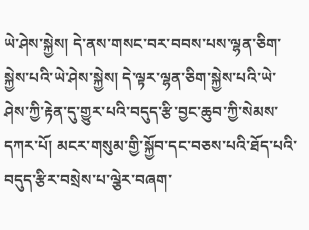ཡེ་ཤེས་སྐྱེས། དེ་ནས་གསང་བར་བབས་པས་ལྷན་ཅིག་སྐྱེས་པའི་ཡེ་ཤེས་སྐྱེས། དེ་ལྟར་ལྷན་ཅིག་སྐྱེས་པའི་ཡེ་ཤེས་ཀྱི་རྟེན་དུ་གྱུར་པའི་བདུད་རྩི་བྱང་ཆུབ་ཀྱི་སེམས་དཀར་པོ། མངར་གསུམ་གྱི་སྐྱོབ་དང་བཅས་པའི་ཐོད་པའི་བདུད་རྩིར་བསྲེས་པ་ལྕེར་བཞག་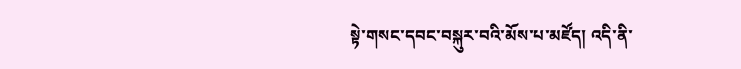སྟེ་གསང་དབང་བསྐུར་བའི་མོས་པ་མཛོད། འདི་ནི་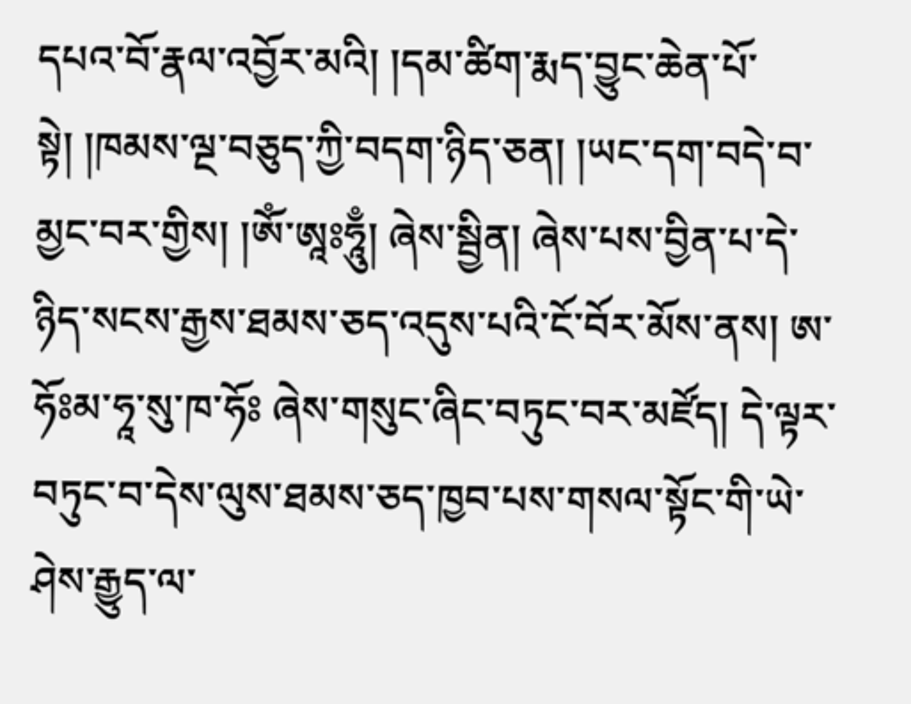དཔའ་བོ་རྣལ་འབྱོར་མའི། །དམ་ཚིག་རྨད་བྱུང་ཆེན་པོ་སྟེ། །ཁམས་ལྔ་བཅུད་ཀྱི་བདག་ཉིད་ཅན། །ཡང་དག་བདེ་བ་མྱང་བར་གྱིས། །ༀ་ཨཱཿཧཱུྃ། ཞེས་སྦྱིན། ཞེས་པས་བྱིན་པ་དེ་ཉིད་སངས་རྒྱས་ཐམས་ཅད་འདུས་པའི་ངོ་བོར་མོས་ནས། ཨ་ཧོཿམ་ཧཱ་སུ་ཁ་ཧོཿ ཞེས་གསུང་ཞིང་བཏུང་བར་མཛོད། དེ་ལྟར་བཏུང་བ་དེས་ལུས་ཐམས་ཅད་ཁྱབ་པས་གསལ་སྟོང་གི་ཡེ་ཤེས་རྒྱུད་ལ་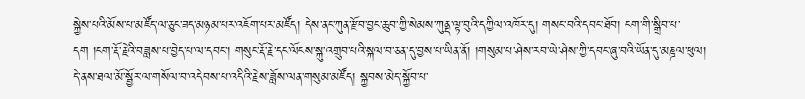སྐྱེས་པའི་མོས་པ་མཛོད་ལ་ཅུང་ཟད་མཉམ་པར་འཇོག་པར་མཛོད། དེས་ནང་ཀུན་རྫོབ་བྱང་ཆུབ་ཀྱི་སེམས་ཀུནྡ་ལྟ་བུའི་དཀྱིལ་འཁོར་དུ། གསང་བའི་དབང་ཐོབ། ངག་གི་སྒྲིབ་པ་དག །ངག་རྡོ་རྗེའི་བཟླས་པ་བྱེད་པ་ལ་དབང་། གསུང་རྡོ་རྗེ་དང་ལོངས་སྐུ་འགྲུབ་པའི་སྐལ་བ་ཅན་དུ་བྱས་པ་ཡིན་ནོ། །གསུམ་པ་ཤེས་རབ་ཡེ་ཤེས་ཀྱི་དབང་ཞུ་བའི་ཡོན་དུ་མཎྜལ་ཕུལ། དེ་ནས་ཐལ་མོ་སྦྱོར་ལ་གསོལ་བ་འདེབས་པ་འདིའི་རྗེས་ཟློས་ལན་གསུམ་མཛོད། སྐྱབས་མེད་སྐྱོབ་པ་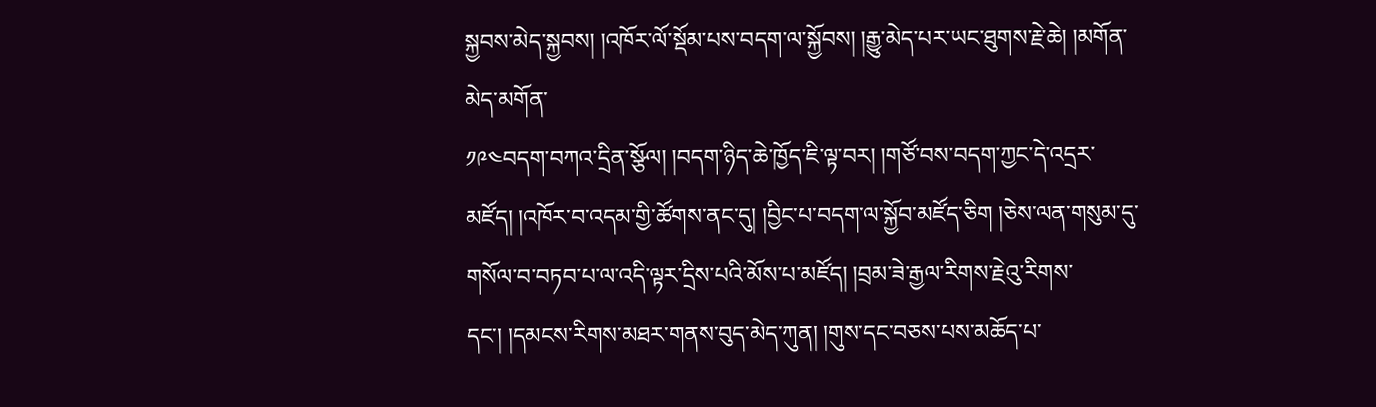སྐྱབས་མེད་སྐྱབས། །འཁོར་ལོ་སྡོམ་པས་བདག་ལ་སྐྱོབས། །རྒྱུ་མེད་པར་ཡང་ཐུགས་རྗེ་ཆེ། །མགོན་མེད་མགོན་
༡༩༤བདག་བཀའ་དྲིན་སྩོལ། །བདག་ཉིད་ཆེ་ཁྱོད་ཇི་ལྟ་བར། །གཙོ་བས་བདག་ཀྱང་དེ་འདྲར་མཛོད། །འཁོར་བ་འདམ་གྱི་ཚོགས་ནང་དུ། །བྱིང་པ་བདག་ལ་སྐྱོབ་མཛོད་ཅིག །ཅེས་ལན་གསུམ་དུ་གསོལ་བ་བཏབ་པ་ལ་འདི་ལྟར་དྲིས་པའི་མོས་པ་མཛོད། །བྲམ་ཟེ་རྒྱལ་རིགས་རྗེའུ་རིགས་དང་། །དམངས་རིགས་མཐར་གནས་བུད་མེད་ཀུན། །གུས་དང་བཅས་པས་མཆོད་པ་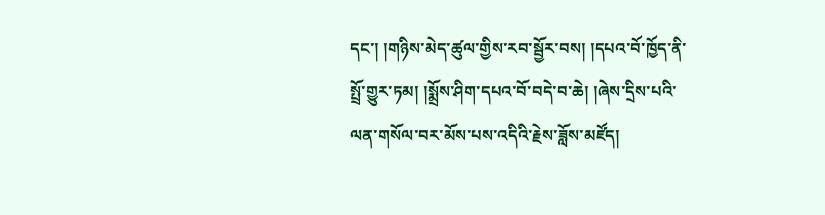དང་། །གཉིས་མེད་ཚུལ་གྱིས་རབ་སྦྱོར་བས། །དཔའ་བོ་ཁྱོད་ནི་སྤྲོ་གྱུར་ཏམ། །སྨྲོས་ཤིག་དཔའ་བོ་བདེ་བ་ཆེ། །ཞེས་དྲིས་པའི་ལན་གསོལ་བར་མོས་པས་འདིའི་རྗེས་ཟློས་མཛོད།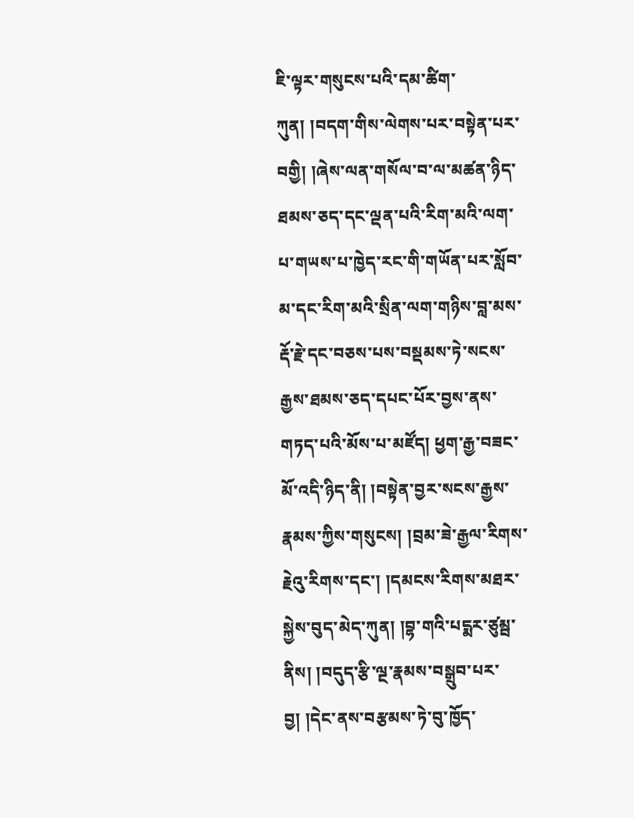ཇི་ལྟར་གསུངས་པའི་དམ་ཚིག་ཀུན། །བདག་གིས་ལེགས་པར་བསྟེན་པར་བགྱི། །ཞེས་ལན་གསོལ་བ་ལ་མཚན་ཉིད་ཐམས་ཅད་དང་ལྡན་པའི་རིག་མའི་ལག་པ་གཡས་པ་ཁྱེད་རང་གི་གཡོན་པར་སློབ་མ་དང་རིག་མའི་སྲིན་ལག་གཉིས་བླ་མས་རྡོ་རྗེ་དང་བཅས་པས་བསྡམས་ཏེ་སངས་རྒྱས་ཐམས་ཅད་དཔང་པོར་བྱས་ནས་གཏད་པའི་མོས་པ་མཛོད། ཕྱག་རྒྱ་བཟང་མོ་འདི་ཉིད་ནི། །བསྟེན་བྱར་སངས་རྒྱས་རྣམས་ཀྱིས་གསུངས། །བྲམ་ཟེ་རྒྱལ་རིགས་རྗེའུ་རིགས་དང་། །དམངས་རིགས་མཐར་སྐྱེས་བུད་མེད་ཀུན། །བྷ་གའི་པདྨར་ཙུམྦ་ནིས། །བདུད་རྩི་ལྔ་རྣམས་བསྒྲུབ་པར་བྱ། །དེང་ནས་བརྩམས་ཏེ་བུ་ཁྱོད་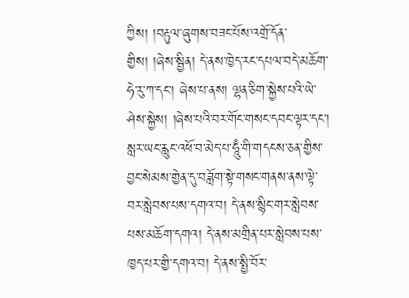ཀྱིས། །བརྟུལ་ཞུགས་བཟང་པོས་འགྲོ་དོན་གྱིས། །ཞེས་སྦྱིན། དེ་ནས་ཁྱེད་རང་དཔལ་བདེ་མཆོག་ཧེ་རུ་ཀ་དང་། ཞེས་པ་ནས། ལྷན་ཅིག་སྐྱེས་པའི་ཡེ་ཤེས་སྐྱེས། །ཞེས་པའི་བར་གོང་གསང་དབང་ལྟར་དང་། སླར་ཡང་རླུང་འཕོ་བ་མེད་པ་ཧཱུྃ་གི་གདངས་ཅན་གྱིས་བྱང་སེམས་གྱེན་དུ་བཟློག་སྟེ་གསང་གནས་ནས་ལྟེ་བར་སླེབས་པས་དགའ་བ། དེ་ནས་སྙིང་གར་སླེབས་པས་མཆོག་དགའ། དེ་ནས་མགྲིན་པར་སླེབས་པས་ཁྱད་པར་གྱི་དགའ་བ། དེ་ནས་སྤྱི་བོར་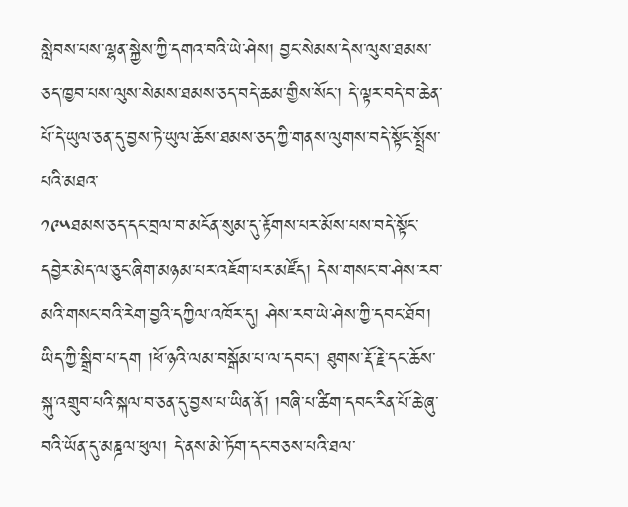སླེབས་པས་ལྷན་སྐྱེས་ཀྱི་དགའ་བའི་ཡེ་ཤེས། བྱང་སེམས་དེས་ལུས་ཐམས་ཅད་ཁྱབ་པས་ལུས་སེམས་ཐམས་ཅད་བདེ་ཆམ་གྱིས་སོང་། དེ་ལྟར་བདེ་བ་ཆེན་པོ་དེ་ཡུལ་ཅན་དུ་བྱས་ཏེ་ཡུལ་ཆོས་ཐམས་ཅད་ཀྱི་གནས་ལུགས་བདེ་སྟོང་སྤྲོས་པའི་མཐའ་
༡༩༥ཐམས་ཅད་དང་བྲལ་བ་མངོན་སུམ་དུ་རྟོགས་པར་མོས་པས་བདེ་སྟོང་དབྱེར་མེད་ལ་ཅུང་ཞིག་མཉམ་པར་འཇོག་པར་མཛོད། དེས་གསང་བ་ཤེས་རབ་མའི་གསང་བའི་རེག་བྱའི་དཀྱིལ་འཁོར་དུ། ཤེས་རབ་ཡེ་ཤེས་ཀྱི་དབང་ཐོབ། ཡིད་ཀྱི་སྒྲིབ་པ་དག །ཕོ་ཉའི་ལམ་བསྒོམ་པ་ལ་དབང་། ཐུགས་རྡོ་རྗེ་དང་ཆོས་སྐུ་འགྲུབ་པའི་སྐལ་བ་ཅན་དུ་བྱས་པ་ཡིན་ནོ། །བཞི་པ་ཚིག་དབང་རིན་པོ་ཆེ་ཞུ་བའི་ཡོན་དུ་མཎྜལ་ཕུལ། དེ་ནས་མེ་ཏོག་དང་བཅས་པའི་ཐལ་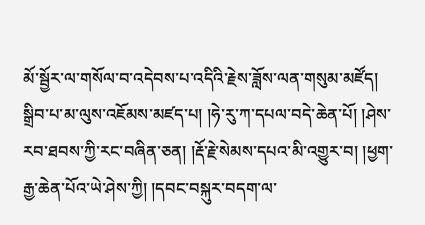མོ་སྦྱོར་ལ་གསོལ་བ་འདེབས་པ་འདིའི་རྗེས་ཟློས་ལན་གསུམ་མཛོད། སྒྲིབ་པ་མ་ལུས་འཇོམས་མཛད་པ། །ཧེ་རུ་ཀ་དཔལ་བདེ་ཆེན་པོ། །ཤེས་རབ་ཐབས་ཀྱི་རང་བཞིན་ཅན། །རྡོ་རྗེ་སེམས་དཔའ་མི་འགྱུར་བ། །ཕྱག་རྒྱ་ཆེན་པོའ་ཡེ་ཤེས་ཀྱི། །དབང་བསྐུར་བདག་ལ་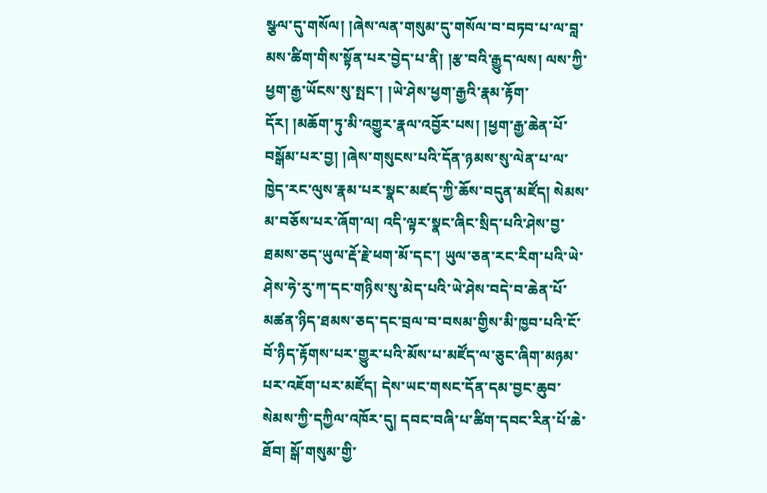སྩལ་དུ་གསོལ། །ཞེས་ལན་གསུམ་དུ་གསོལ་བ་བཏབ་པ་ལ་བླ་མས་ཚིག་གིས་སྟོན་པར་བྱེད་པ་ནི། །རྩ་བའི་རྒྱུད་ལས། ལས་ཀྱི་ཕྱག་རྒྱ་ཡོངས་སུ་སྤང་། །ཡེ་ཤེས་ཕྱག་རྒྱའི་རྣམ་རྟོག་དོར། །མཆོག་ཏུ་མི་འགྱུར་རྣལ་འབྱོར་པས། །ཕྱག་རྒྱ་ཆེན་པོ་བསྒོམ་པར་བྱ། །ཞེས་གསུངས་པའི་དོན་ཉམས་སུ་ལེན་པ་ལ་ཁྱེད་རང་ལུས་རྣམ་པར་སྣང་མཛད་ཀྱི་ཆོས་བདུན་མཛོད། སེམས་མ་བཅོས་པར་ཞོག་ལ། འདི་ལྟར་སྣང་ཞིང་སྲིད་པའི་ཤེས་བྱ་ཐམས་ཅད་ཡུལ་རྡོ་རྗེ་ཕག་མོ་དང་། ཡུལ་ཅན་རང་རིག་པའི་ཡེ་ཤེས་ཧེ་རུ་ཀ་དང་གཉིས་སུ་མེད་པའི་ཡེ་ཤེས་བདེ་བ་ཆེན་པོ་མཚན་ཉིད་ཐམས་ཅད་དང་བྲལ་བ་བསམ་གྱིས་མི་ཁྱབ་པའི་ངོ་བོ་ཉིད་རྟོགས་པར་གྱུར་པའི་མོས་པ་མཛོད་ལ་ཅུང་ཞིག་མཉམ་པར་འཇོག་པར་མཛོད། དེས་ཡང་གསང་དོན་དམ་བྱང་ཆུབ་སེམས་ཀྱི་དཀྱིལ་འཁོར་དུ། དབང་བཞི་པ་ཚིག་དབང་རིན་པོ་ཆེ་ཐོབ། སྒོ་གསུམ་གྱི་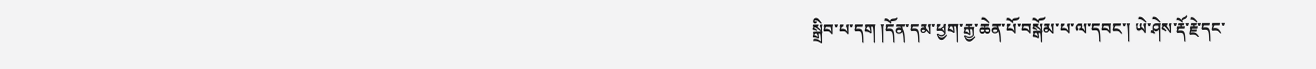སྒྲིབ་པ་དག །དོན་དམ་ཕྱག་རྒྱ་ཆེན་པོ་བསྒོམ་པ་ལ་དབང་། ཡེ་ཤེས་རྡོ་རྗེ་དང་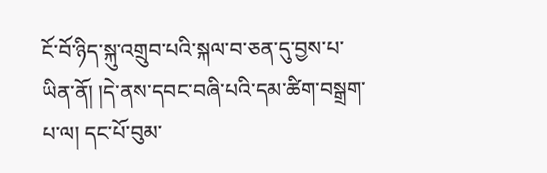ངོ་བོ་ཉིད་སྐུ་འགྲུབ་པའི་སྐལ་བ་ཅན་དུ་བྱས་པ་ཡིན་ནོ། །དེ་ནས་དབང་བཞི་པའི་དམ་ཚིག་བསྒྲག་པ་ལ། དང་པོ་བུམ་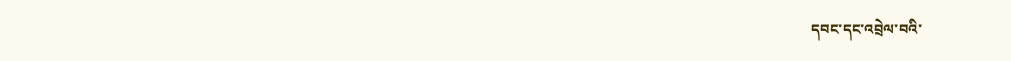དབང་དང་འབྲེལ་བའི་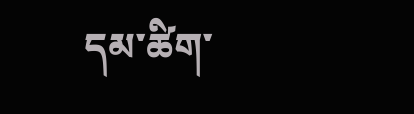དམ་ཚིག་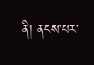ནི། ནངས་པར་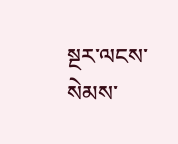སྔར་ལངས་སེམས་